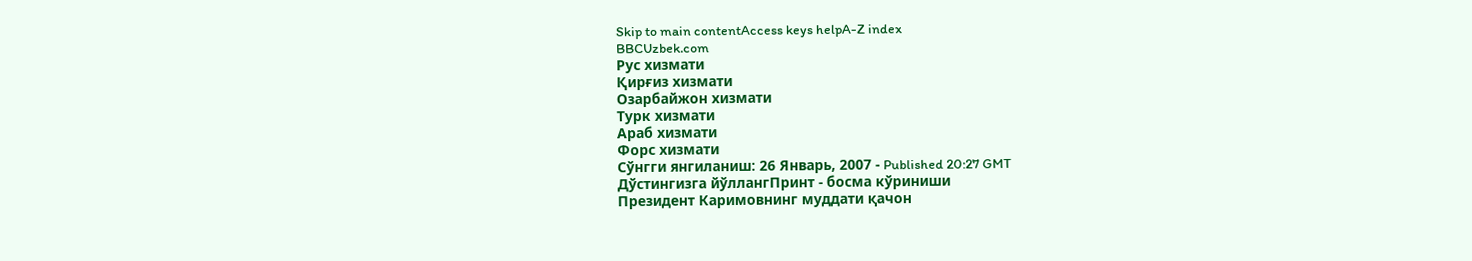Skip to main contentAccess keys helpA-Z index
BBCUzbek.com
Рус хизмати
Қирғиз хизмати
Озарбайжон хизмати
Турк хизмати
Араб хизмати
Форс хизмати
Сўнгги янгиланиш: 26 Январь, 2007 - Published 20:27 GMT
Дўстингизга йўллангПринт - босма кўриниши
Президент Каримовнинг муддати қачон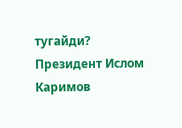тугайди?
Президент Ислом Каримов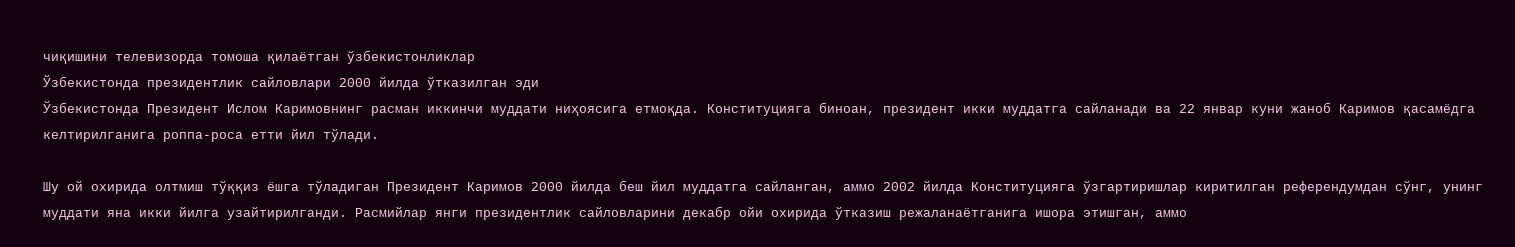чиқишини телевизорда томоша қилаётган ўзбекистонликлар
Ўзбекистонда президентлик сайловлари 2000 йилда ўтказилган эди
Ўзбекистонда Президент Ислом Каримовнинг расман иккинчи муддати ниҳоясига етмоқда. Конституцияга биноан, президент икки муддатга сайланади ва 22 январ куни жаноб Каримов қасамёдга келтирилганига роппа-роса етти йил тўлади.

Шу ой охирида олтмиш тўққиз ёшга тўладиган Президент Каримов 2000 йилда беш йил муддатга сайланган, аммо 2002 йилда Конституцияга ўзгартиришлар киритилган референдумдан сўнг, унинг муддати яна икки йилга узайтирилганди. Расмийлар янги президентлик сайловларини декабр ойи охирида ўтказиш режаланаётганига ишора этишган, аммо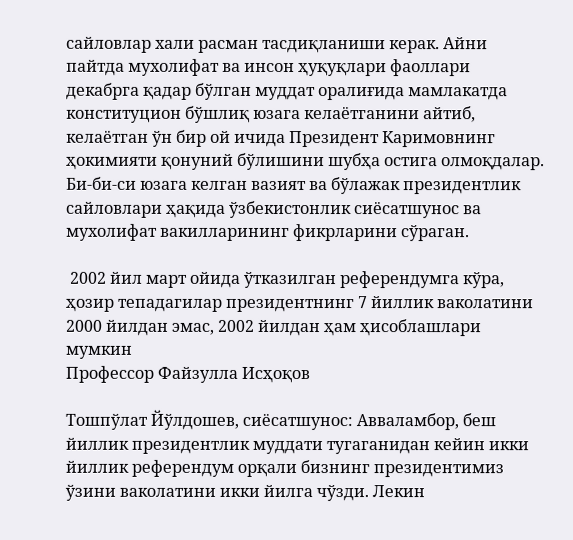сайловлар хали расман тасдиқланиши керак. Айни пайтда мухолифат ва инсон ҳуқуқлари фаоллари декабрга қадар бўлган муддат оралиғида мамлакатда конституцион бўшлиқ юзага келаётганини айтиб, келаётган ўн бир ой ичида Президент Каримовнинг ҳокимияти қонуний бўлишини шубҳа остига олмоқдалар. Би-би-си юзага келган вазият ва бўлажак президентлик сайловлари ҳақида ўзбекистонлик сиёсатшунос ва мухолифат вакилларининг фикрларини сўраган.

 2002 йил март ойида ўтказилган референдумга кўра, ҳозир тепадагилар президентнинг 7 йиллик ваколатини 2000 йилдан эмас, 2002 йилдан ҳам ҳисоблашлари мумкин
Профессор Файзулла Исҳоқов

Тошпўлат Йўлдошев, сиёсатшунос: Авваламбор, беш йиллик президентлик муддати тугаганидан кейин икки йиллик референдум орқали бизнинг президентимиз ўзини ваколатини икки йилга чўзди. Лекин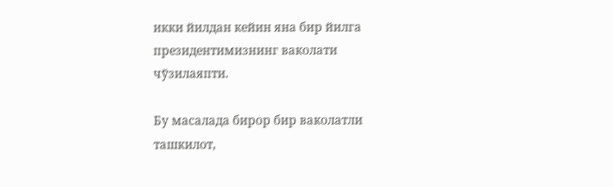икки йилдан кейин яна бир йилга президентимизнинг ваколати чўзилаяпти.

Бу масалада бирор бир ваколатли ташкилот,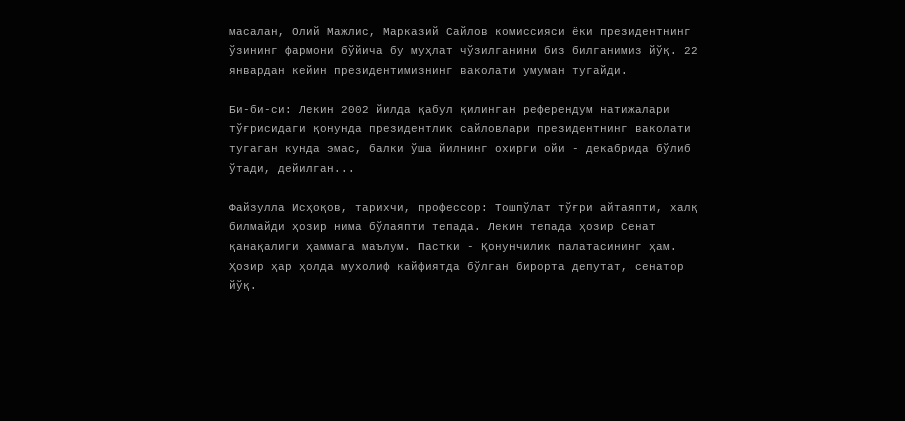масалан, Олий Мажлис, Марказий Сайлов комиссияси ёки президентнинг ўзининг фармони бўйича бу муҳлат чўзилганини биз билганимиз йўқ. 22 январдан кейин президентимизнинг ваколати умуман тугайди.

Би-би-си: Лекин 2002 йилда қабул қилинган референдум натижалари тўғрисидаги қонунда президентлик сайловлари президентнинг ваколати тугаган кунда эмас, балки ўша йилнинг охирги ойи - декабрида бўлиб ўтади, дейилган...

Файзулла Исҳоқов, тарихчи, профессор: Тошпўлат тўғри айтаяпти, халқ билмайди ҳозир нима бўлаяпти тепада. Лекин тепада ҳозир Сенат қанақалиги ҳаммага маълум. Пастки - Қонунчилик палатасининг ҳам. Ҳозир ҳар ҳолда мухолиф кайфиятда бўлган бирорта депутат, сенатор йўқ.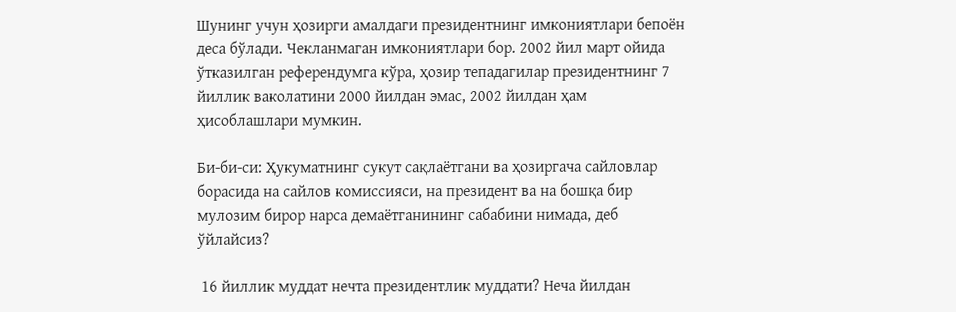Шунинг учун ҳозирги амалдаги президентнинг имкониятлари бепоён деса бўлади. Чекланмаган имкониятлари бор. 2002 йил март ойида ўтказилган референдумга кўра, ҳозир тепадагилар президентнинг 7 йиллик ваколатини 2000 йилдан эмас, 2002 йилдан ҳам ҳисоблашлари мумкин.

Би-би-си: Ҳукуматнинг сукут сақлаётгани ва ҳозиргача сайловлар борасида на сайлов комиссияси, на президент ва на бошқа бир мулозим бирор нарса демаётганининг сабабини нимада, деб ўйлайсиз?

 16 йиллик муддат нечта президентлик муддати? Неча йилдан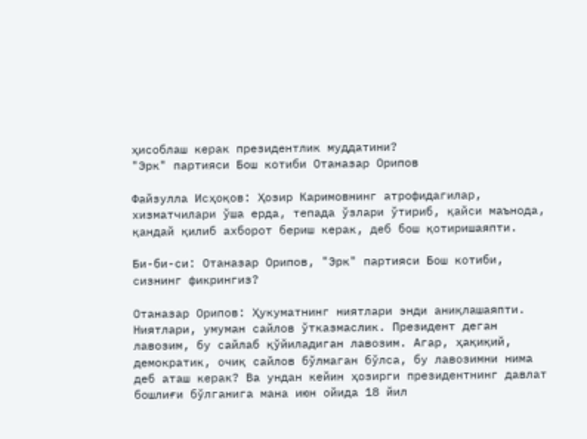ҳисоблаш керак президентлик муддатини?
"Эрк" партияси Бош котиби Отаназар Орипов

Файзулла Исҳоқов: Ҳозир Каримовнинг атрофидагилар, хизматчилари ўша ерда, тепада ўзлари ўтириб, қайси маънода, қандай қилиб ахборот бериш керак, деб бош қотиришаяпти.

Би-би-си: Отаназар Орипов, "Эрк" партияси Бош котиби, сизнинг фикрингиз?

Отаназар Орипов: Ҳукуматнинг ниятлари энди аниқлашаяпти. Ниятлари, умуман сайлов ўтказмаслик. Президент деган лавозим, бу сайлаб қўйиладиган лавозим. Агар, ҳақиқий, демократик, очиқ сайлов бўлмаган бўлса, бу лавозимни нима деб аташ керак? Ва ундан кейин ҳозирги президентнинг давлат бошлиғи бўлганига мана июн ойида 18 йил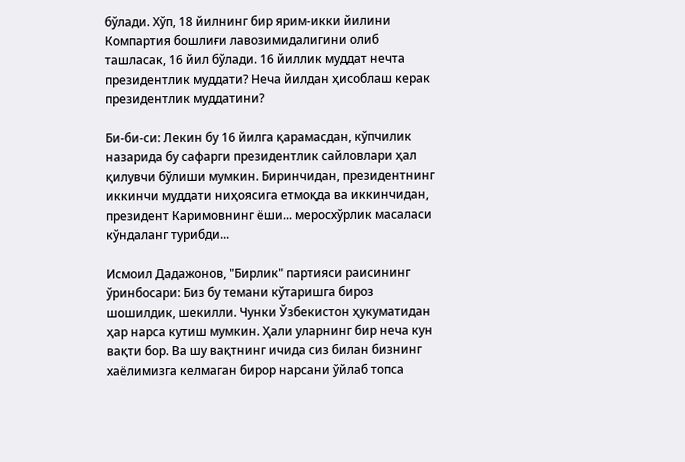бўлади. Хўп, 18 йилнинг бир ярим-икки йилини Компартия бошлиғи лавозимидалигини олиб ташласак, 16 йил бўлади. 16 йиллик муддат нечта президентлик муддати? Неча йилдан ҳисоблаш керак президентлик муддатини?

Би-би-си: Лекин бу 16 йилга қарамасдан, кўпчилик назарида бу сафарги президентлик сайловлари ҳал қилувчи бўлиши мумкин. Биринчидан, президентнинг иккинчи муддати ниҳоясига етмоқда ва иккинчидан, президент Каримовнинг ёши... меросхўрлик масаласи кўндаланг турибди...

Исмоил Дадажонов, "Бирлик" партияси раисининг ўринбосари: Биз бу темани кўтаришга бироз шошилдик, шекилли. Чунки Ўзбекистон ҳукуматидан ҳар нарса кутиш мумкин. Ҳали уларнинг бир неча кун вақти бор. Ва шу вақтнинг ичида сиз билан бизнинг хаёлимизга келмаган бирор нарсани ўйлаб топса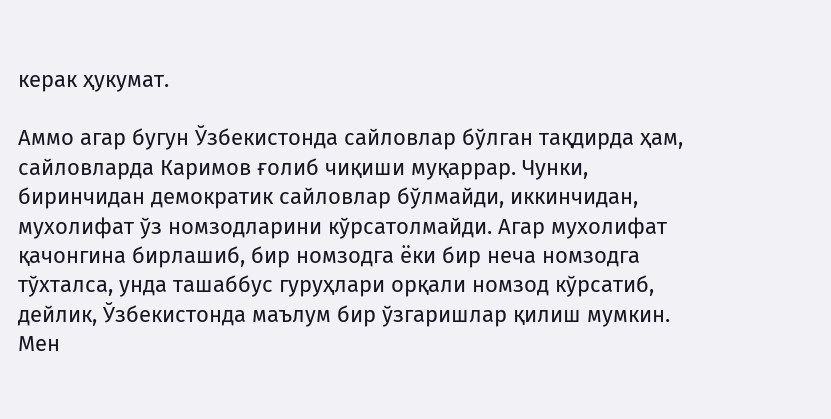керак ҳукумат.

Аммо агар бугун Ўзбекистонда сайловлар бўлган тақдирда ҳам, сайловларда Каримов ғолиб чиқиши муқаррар. Чунки, биринчидан демократик сайловлар бўлмайди, иккинчидан, мухолифат ўз номзодларини кўрсатолмайди. Агар мухолифат қачонгина бирлашиб, бир номзодга ёки бир неча номзодга тўхталса, унда ташаббус гуруҳлари орқали номзод кўрсатиб, дейлик, Ўзбекистонда маълум бир ўзгаришлар қилиш мумкин. Мен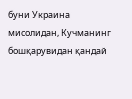буни Украина мисолидан, Кучманинг бошқарувидан қандай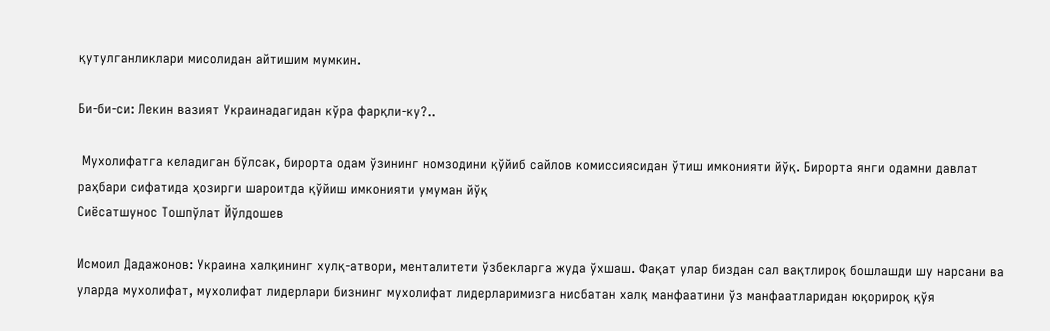қутулганликлари мисолидан айтишим мумкин.

Би-би-си: Лекин вазият Украинадагидан кўра фарқли-ку?..

 Мухолифатга келадиган бўлсак, бирорта одам ўзининг номзодини қўйиб сайлов комиссиясидан ўтиш имконияти йўқ. Бирорта янги одамни давлат раҳбари сифатида ҳозирги шароитда қўйиш имконияти умуман йўқ
Сиёсатшунос Тошпўлат Йўлдошев

Исмоил Дадажонов: Украина халқининг хулқ-атвори, менталитети ўзбекларга жуда ўхшаш. Фақат улар биздан сал вақтлироқ бошлашди шу нарсани ва уларда мухолифат, мухолифат лидерлари бизнинг мухолифат лидерларимизга нисбатан халқ манфаатини ўз манфаатларидан юқорироқ қўя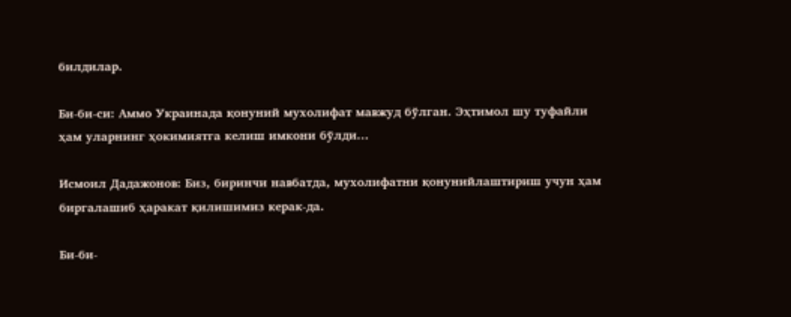билдилар.

Би-би-си: Аммо Украинада қонуний мухолифат мавжуд бўлган. Эҳтимол шу туфайли ҳам уларнинг ҳокимиятга келиш имкони бўлди...

Исмоил Дадажонов: Биз, биринчи навбатда, мухолифатни қонунийлаштириш учун ҳам биргалашиб ҳаракат қилишимиз керак-да.

Би-би-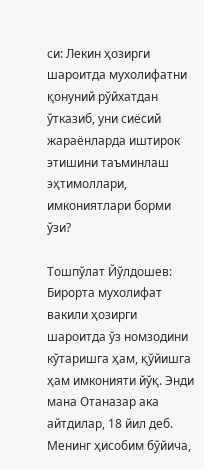си: Лекин ҳозирги шароитда мухолифатни қонуний рўйхатдан ўтказиб, уни сиёсий жараёнларда иштирок этишини таъминлаш эҳтимоллари, имкониятлари борми ўзи?

Тошпўлат Йўлдошев: Бирорта мухолифат вакили ҳозирги шароитда ўз номзодини кўтаришга ҳам, қўйишга ҳам имконияти йўқ. Энди мана Отаназар ака айтдилар, 18 йил деб. Менинг ҳисобим бўйича,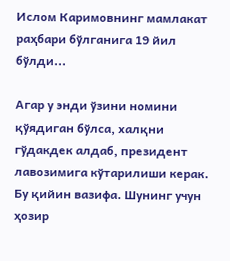Ислом Каримовнинг мамлакат раҳбари бўлганига 19 йил бўлди...

Агар у энди ўзини номини қўядиган бўлса, халқни гўдакдек алдаб, президент лавозимига кўтарилиши керак. Бу қийин вазифа. Шунинг учун ҳозир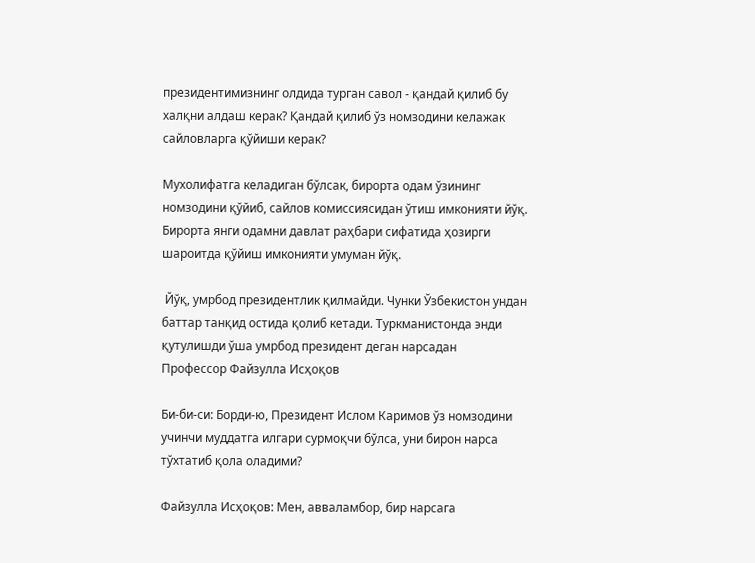президентимизнинг олдида турган савол - қандай қилиб бу халқни алдаш керак? Қандай қилиб ўз номзодини келажак сайловларга қўйиши керак?

Мухолифатга келадиган бўлсак, бирорта одам ўзининг номзодини қўйиб, сайлов комиссиясидан ўтиш имконияти йўқ. Бирорта янги одамни давлат раҳбари сифатида ҳозирги шароитда қўйиш имконияти умуман йўқ.

 Йўқ, умрбод президентлик қилмайди. Чунки Ўзбекистон ундан баттар танқид остида қолиб кетади. Туркманистонда энди қутулишди ўша умрбод президент деган нарсадан
Профессор Файзулла Исҳоқов

Би-би-си: Борди-ю, Президент Ислом Каримов ўз номзодини учинчи муддатга илгари сурмоқчи бўлса, уни бирон нарса тўхтатиб қола оладими?

Файзулла Исҳоқов: Мен, авваламбор, бир нарсага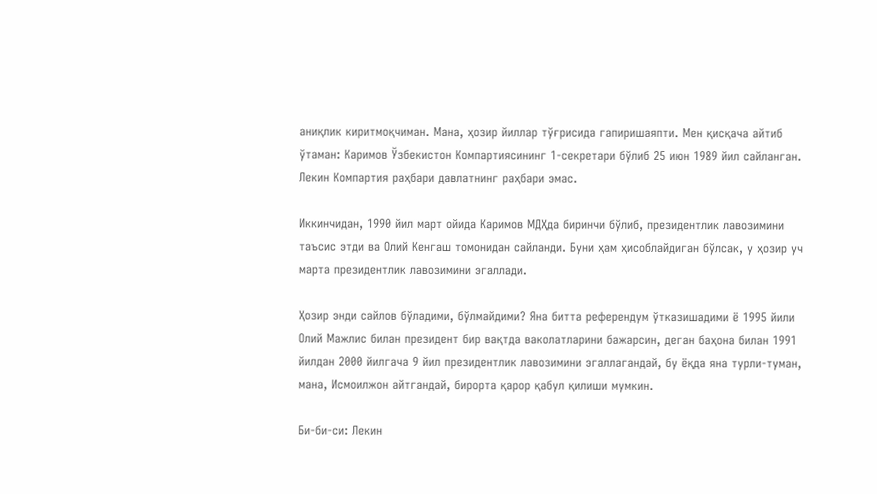аниқлик киритмоқчиман. Мана, ҳозир йиллар тўғрисида гапиришаяпти. Мен қисқача айтиб ўтаман: Каримов Ўзбекистон Компартиясининг 1-секретари бўлиб 25 июн 1989 йил сайланган. Лекин Компартия раҳбари давлатнинг раҳбари эмас.

Иккинчидан, 1990 йил март ойида Каримов МДҲда биринчи бўлиб, президентлик лавозимини таъсис этди ва Олий Кенгаш томонидан сайланди. Буни ҳам ҳисоблайдиган бўлсак, у ҳозир уч марта президентлик лавозимини эгаллади.

Ҳозир энди сайлов бўладими, бўлмайдими? Яна битта референдум ўтказишадими ё 1995 йили Олий Мажлис билан президент бир вақтда ваколатларини бажарсин, деган баҳона билан 1991 йилдан 2000 йилгача 9 йил президентлик лавозимини эгаллагандай, бу ёқда яна турли-туман, мана, Исмоилжон айтгандай, бирорта қарор қабул қилиши мумкин.

Би-би-си: Лекин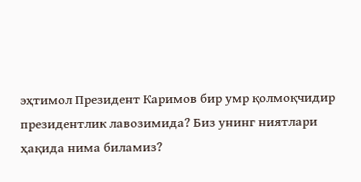эҳтимол Президент Каримов бир умр қолмоқчидир президентлик лавозимида? Биз унинг ниятлари ҳақида нима биламиз?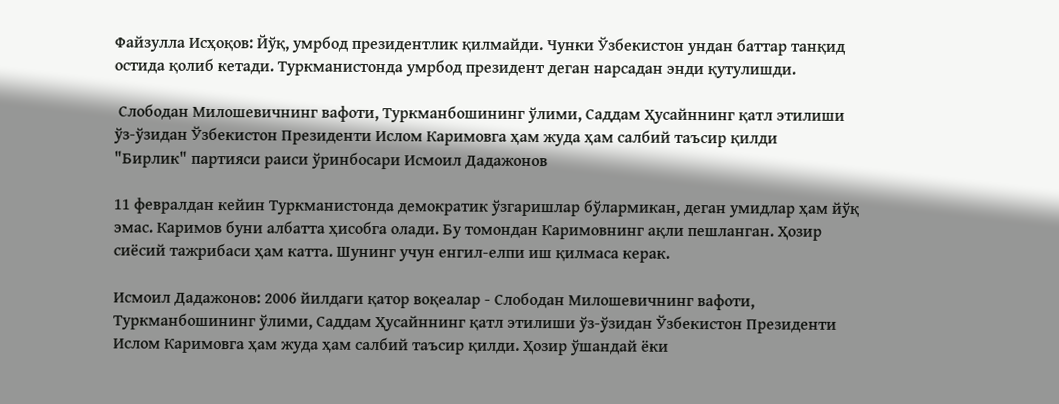Файзулла Исҳоқов: Йўқ, умрбод президентлик қилмайди. Чунки Ўзбекистон ундан баттар танқид остида қолиб кетади. Туркманистонда умрбод президент деган нарсадан энди қутулишди.

 Слободан Милошевичнинг вафоти, Туркманбошининг ўлими, Саддам Ҳусайннинг қатл этилиши ўз-ўзидан Ўзбекистон Президенти Ислом Каримовга ҳам жуда ҳам салбий таъсир қилди
"Бирлик" партияси раиси ўринбосари Исмоил Дадажонов

11 февралдан кейин Туркманистонда демократик ўзгаришлар бўлармикан, деган умидлар ҳам йўқ эмас. Каримов буни албатта ҳисобга олади. Бу томондан Каримовнинг ақли пешланган. Ҳозир сиёсий тажрибаси ҳам катта. Шунинг учун енгил-елпи иш қилмаса керак.

Исмоил Дадажонов: 2006 йилдаги қатор воқеалар - Слободан Милошевичнинг вафоти, Туркманбошининг ўлими, Саддам Ҳусайннинг қатл этилиши ўз-ўзидан Ўзбекистон Президенти Ислом Каримовга ҳам жуда ҳам салбий таъсир қилди. Ҳозир ўшандай ёки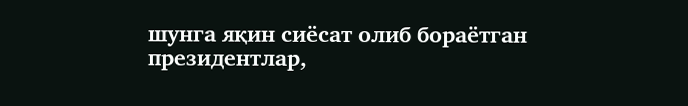шунга яқин сиёсат олиб бораётган президентлар,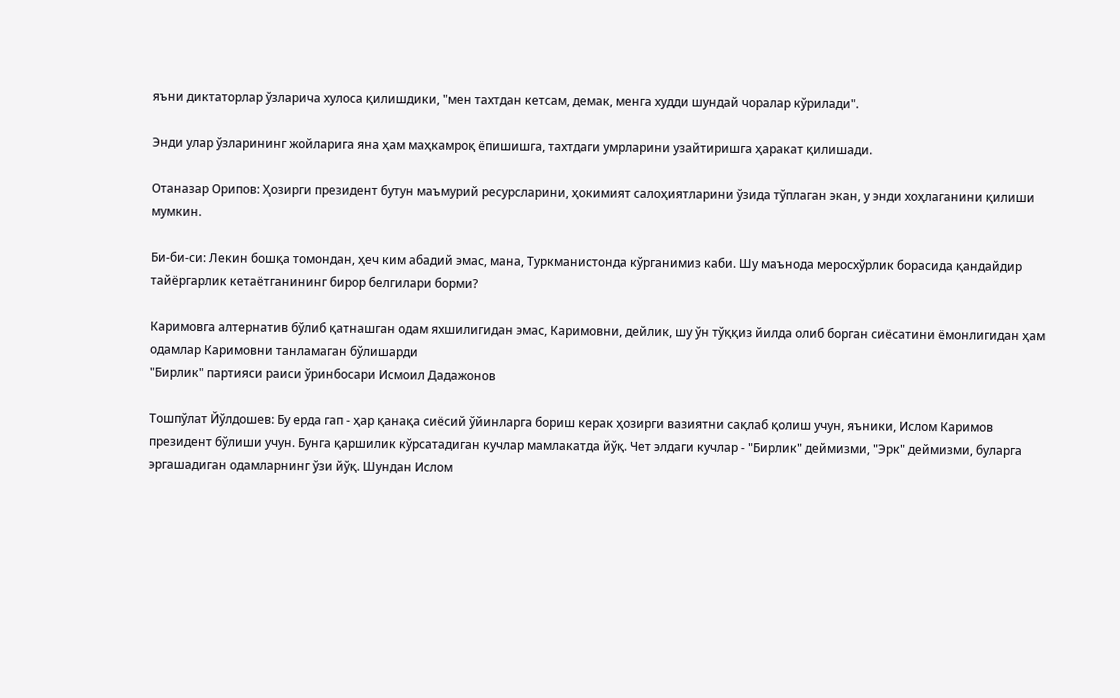яъни диктаторлар ўзларича хулоса қилишдики, "мен тахтдан кетсам, демак, менга худди шундай чоралар кўрилади".

Энди улар ўзларининг жойларига яна ҳам маҳкамроқ ёпишишга, тахтдаги умрларини узайтиришга ҳаракат қилишади.

Отаназар Орипов: Ҳозирги президент бутун маъмурий ресурсларини, ҳокимият салоҳиятларини ўзида тўплаган экан, у энди хоҳлаганини қилиши мумкин.

Би-би-си: Лекин бошқа томондан, ҳеч ким абадий эмас, мана, Туркманистонда кўрганимиз каби. Шу маънода меросхўрлик борасида қандайдир тайёргарлик кетаётганининг бирор белгилари борми?

Каримовга алтернатив бўлиб қатнашган одам яхшилигидан эмас, Каримовни, дейлик, шу ўн тўққиз йилда олиб борган сиёсатини ёмонлигидан ҳам одамлар Каримовни танламаган бўлишарди
"Бирлик" партияси раиси ўринбосари Исмоил Дадажонов

Тошпўлат Йўлдошев: Бу ерда гап - ҳар қанақа сиёсий ўйинларга бориш керак ҳозирги вазиятни сақлаб қолиш учун, яъники, Ислом Каримов президент бўлиши учун. Бунга қаршилик кўрсатадиган кучлар мамлакатда йўқ. Чет элдаги кучлар - "Бирлик" деймизми, "Эрк" деймизми, буларга эргашадиган одамларнинг ўзи йўқ. Шундан Ислом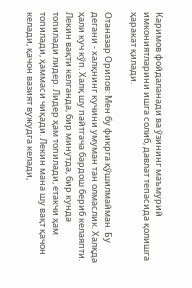Каримов фойдаланади ва ўзининг маъмурий имкониятларини ишга солиб, давлат тепасида қолишга ҳаракат қилади.

Отаназар Орипов: Мен бу фикрга қўшилмайман. Бу дегани - халқнинг кучини умуман тан олмаслик. Халқда ҳали куч кўп. Халқ шу пайтгача бардош бериб келаяпти. Лекин вақти келганда, бир минутда, бир кунда топилади лидер. Лидер ҳам топилади, етакчи ҳам топилади, ҳаммаси чиқади. Лекин мана шу вақт қачон келади, қачон вазият вужудга келади,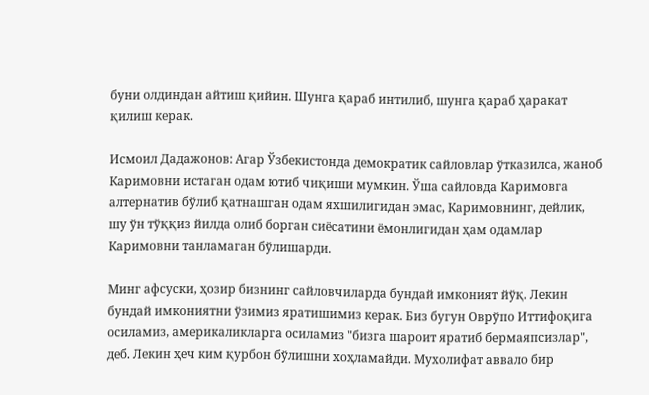буни олдиндан айтиш қийин. Шунга қараб интилиб, шунга қараб ҳаракат қилиш керак.

Исмоил Дадажонов: Агар Ўзбекистонда демократик сайловлар ўтказилса, жаноб Каримовни истаган одам ютиб чиқиши мумкин. Ўша сайловда Каримовга алтернатив бўлиб қатнашган одам яхшилигидан эмас, Каримовнинг, дейлик, шу ўн тўққиз йилда олиб борган сиёсатини ёмонлигидан ҳам одамлар Каримовни танламаган бўлишарди.

Минг афсуски, ҳозир бизнинг сайловчиларда бундай имконият йўқ. Лекин бундай имкониятни ўзимиз яратишимиз керак. Биз бугун Оврўпо Иттифоқига осиламиз, америкаликларга осиламиз "бизга шароит яратиб бермаяпсизлар", деб. Лекин ҳеч ким қурбон бўлишни хоҳламайди. Мухолифат аввало бир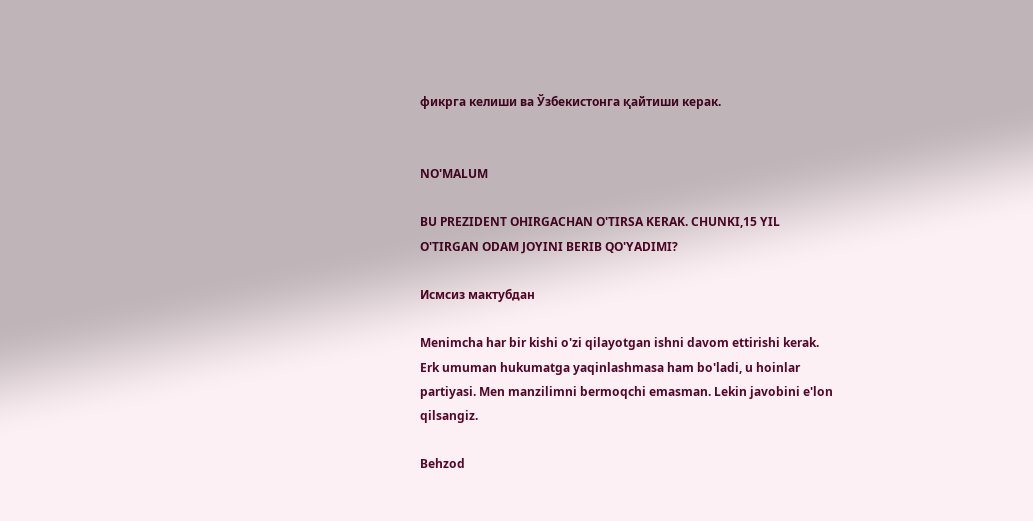фикрга келиши ва Ўзбекистонга қайтиши керак.


NO'MALUM

BU PREZIDENT OHIRGACHAN O'TIRSA KERAK. CHUNKI,15 YIL O'TIRGAN ODAM JOYINI BERIB QO'YADIMI?

Исмсиз мактубдан

Menimcha har bir kishi o'zi qilayotgan ishni davom ettirishi kerak. Erk umuman hukumatga yaqinlashmasa ham bo'ladi, u hoinlar partiyasi. Men manzilimni bermoqchi emasman. Lekin javobini e'lon qilsangiz.

Behzod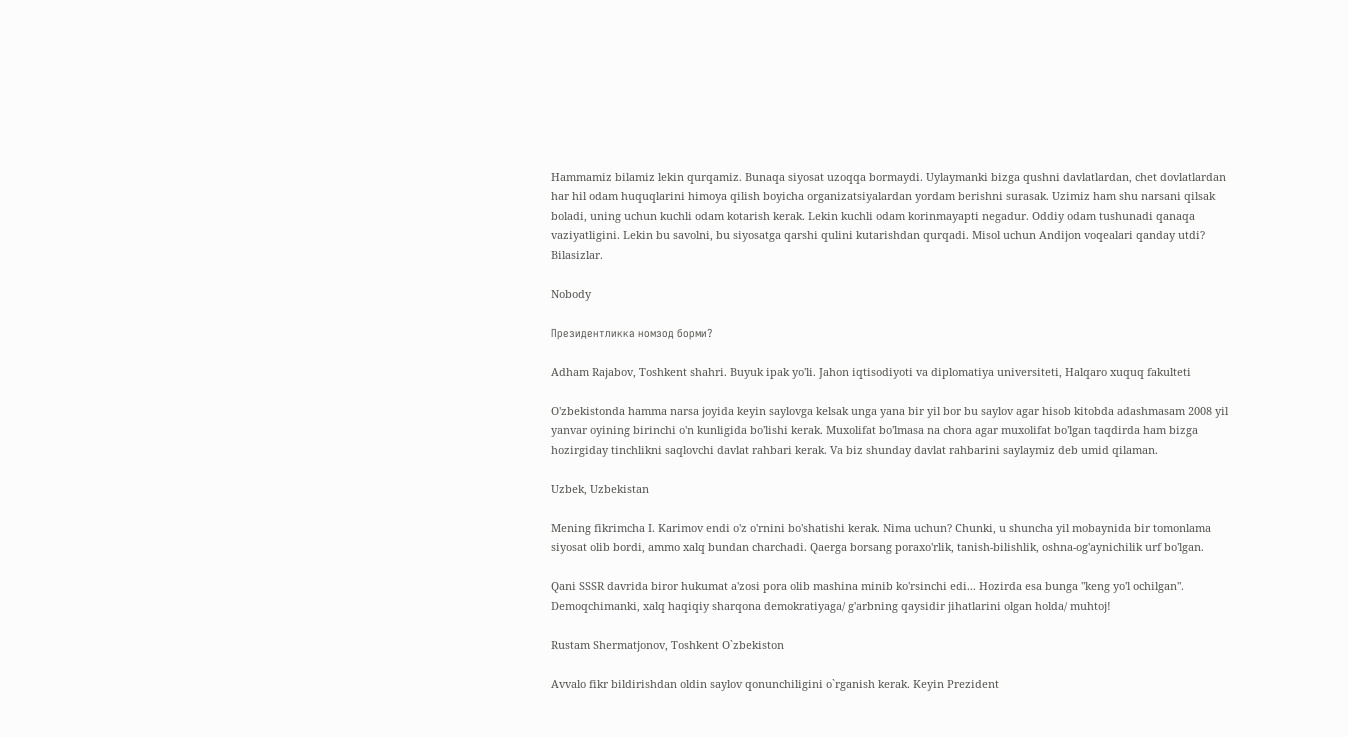Hammamiz bilamiz lekin qurqamiz. Bunaqa siyosat uzoqqa bormaydi. Uylaymanki bizga qushni davlatlardan, chet dovlatlardan har hil odam huquqlarini himoya qilish boyicha organizatsiyalardan yordam berishni surasak. Uzimiz ham shu narsani qilsak boladi, uning uchun kuchli odam kotarish kerak. Lekin kuchli odam korinmayapti negadur. Oddiy odam tushunadi qanaqa vaziyatligini. Lekin bu savolni, bu siyosatga qarshi qulini kutarishdan qurqadi. Misol uchun Andijon voqealari qanday utdi? Bilasizlar.

Nobody

Президентликка номзод борми?

Adham Rajabov, Toshkent shahri. Buyuk ipak yo'li. Jahon iqtisodiyoti va diplomatiya universiteti, Halqaro xuquq fakulteti

O'zbekistonda hamma narsa joyida keyin saylovga kelsak unga yana bir yil bor bu saylov agar hisob kitobda adashmasam 2008 yil yanvar oyining birinchi o'n kunligida bo'lishi kerak. Muxolifat bo'lmasa na chora agar muxolifat bo'lgan taqdirda ham bizga hozirgiday tinchlikni saqlovchi davlat rahbari kerak. Va biz shunday davlat rahbarini saylaymiz deb umid qilaman.

Uzbek, Uzbekistan

Mening fikrimcha I. Karimov endi o'z o'rnini bo'shatishi kerak. Nima uchun? Chunki, u shuncha yil mobaynida bir tomonlama siyosat olib bordi, ammo xalq bundan charchadi. Qaerga borsang poraxo'rlik, tanish-bilishlik, oshna-og'aynichilik urf bo'lgan.

Qani SSSR davrida biror hukumat a'zosi pora olib mashina minib ko'rsinchi edi... Hozirda esa bunga "keng yo'l ochilgan". Demoqchimanki, xalq haqiqiy sharqona demokratiyaga/ g'arbning qaysidir jihatlarini olgan holda/ muhtoj!

Rustam Shermatjonov, Toshkent O`zbekiston

Avvalo fikr bildirishdan oldin saylov qonunchiligini o`rganish kerak. Keyin Prezident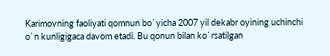Karimovning faoliyati qomnun bo`yicha 2007 yil dekabr oyining uchinchi o`n kunligigaca davom etadi. Bu qonun bilan ko`rsatilgan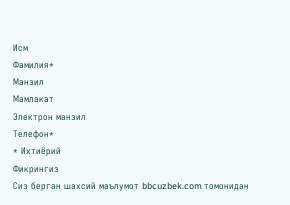Исм
Фамилия*
Манзил
Мамлакат
Электрон манзил
Телефон*
* Ихтиёрий
Фикрингиз
Сиз берган шахсий маълумот bbcuzbek.com томонидан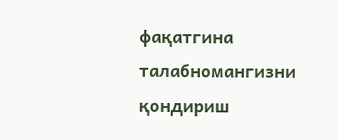фақатгина талабномангизни қондириш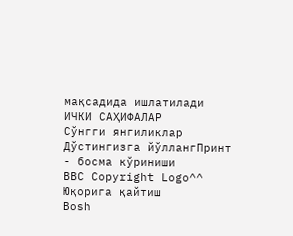мақсадида ишлатилади
ИЧКИ САҲИФАЛАР
Сўнгги янгиликлар
Дўстингизга йўллангПринт - босма кўриниши
BBC Copyright Logo^^ Юқорига қайтиш
Bosh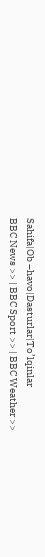Sahifa|Ob –havo|Dasturlar|To’lqinlar
BBC News >> | BBC Sport >> | BBC Weather >>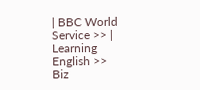| BBC World Service >> | Learning English >>
Biz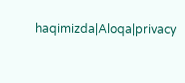haqimizda|Aloqa|privacy